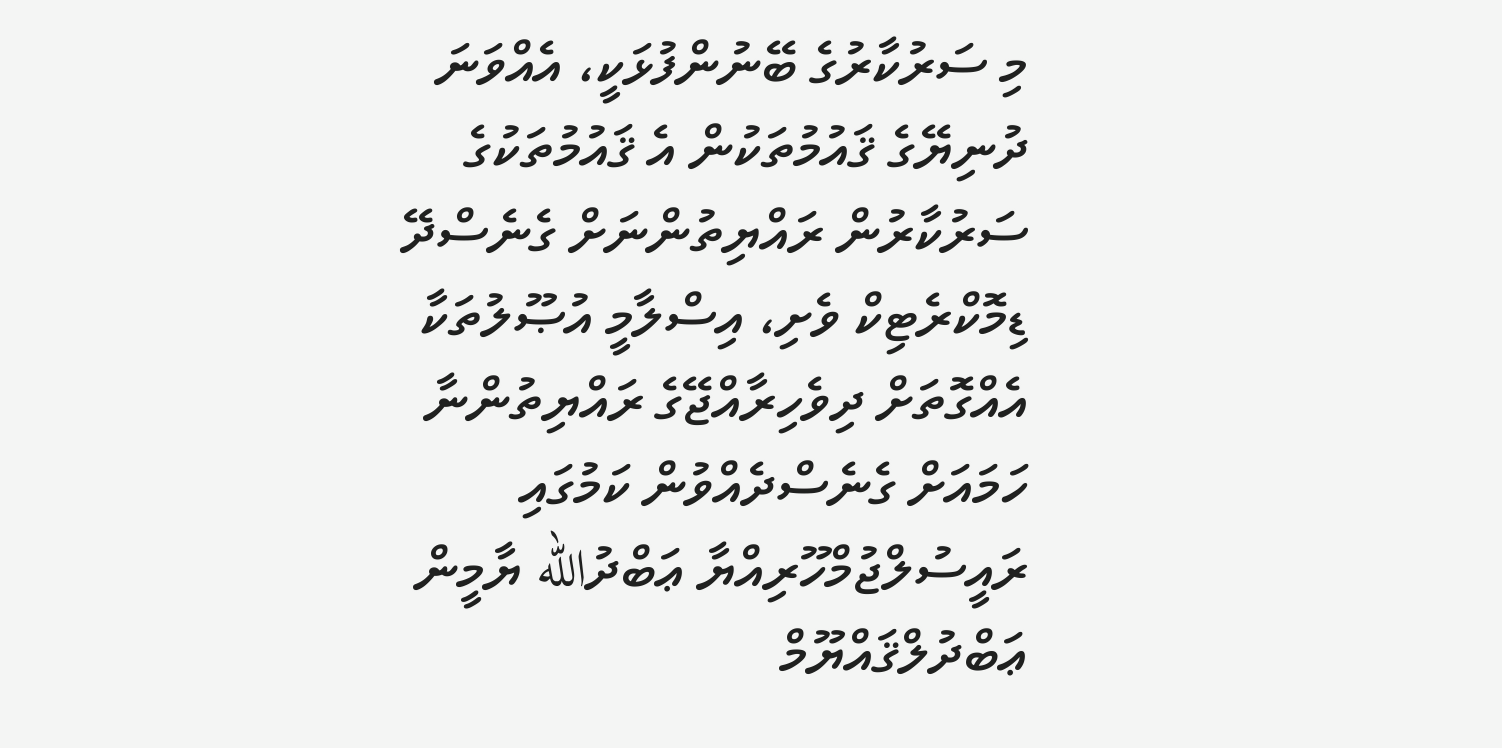މި ސަރުކާރުގެ ބޭނުންފުޅަކީ، އެއްވަނަ ދުނިޔޭގެ ޤައުމުތަކުން އެ ޤައުމުތަކުގެ ސަރުކާރުން ރައްޔިތުންނަށް ގެނެސްދޭ ޑިމޮކްރެޓިކް ވެށި، އިސްލާމީ އުޞޫލުތަކާ އެއްގޮތަށް ދިވެހިރާއްޖޭގެ ރައްޔިތުންނާ ހަމައަށް ގެނެސްދެއްވުން ކަމުގައި ރައީސުލްޖުމްހޫރިއްޔާ ޢަބްދުالله ޔާމީން ޢަބްދުލްޤައްޔޫމް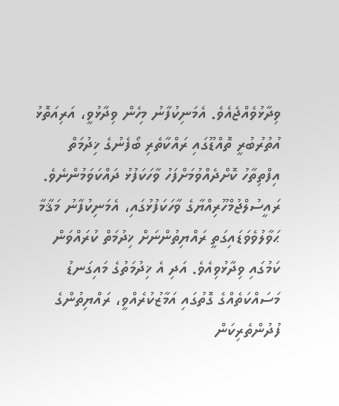ވިދާޅުވެއްޖެއެވެ. އެމަނިކުފާނު މިހެން ވިދާޅުވީ، އަރިއަތޮޅު އުތުރުބުރީ ތޮއްޑޫގައި ރައްކާތެރި ބޯފެނުގެ ޚިދުމަތް އިފްތިތާހު ކޮށްދެއްވުމަށްފަހު ވާހަކަފުޅު ދައްކަވަމުންނެވެ.
ރައީސުލްޖުމްހޫރިއްޔާގެ ވާހަކަފުޅުގައި، އެމަނިކުފާނު މަޤާމާ ޙަވާލުވެވަޑައިގަތީ ރައްޔިތުންނަށް ޚިދުމަތް ކުރައްވަން ކަމުގައި ވިދާޅުވިއެވެ. އަދި އެ ޚިދުމަތުގެ މައިގަނޑު މަސައްކަތެއްގެ ގޮތުގައި އަމާޒުކުރެއްވީ، ރައްޔިތުންގެ ފުދުންތެރިކަން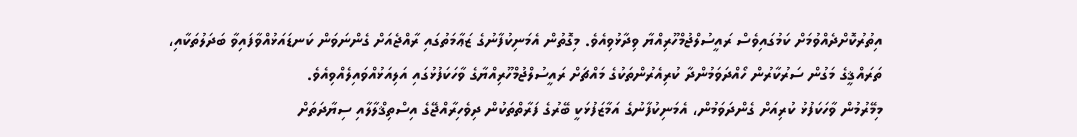އިތުރުކޮށްދެއްވުމަށް ކަމުގައިވެސް ރައީސުލްޖުމްހޫރިއްޔާ ވިދާޅުވިއެވެ. މިގޮތުން އެމަނިކުފާނުގެ ޒަޢާމަތުގައި ރާއްޖެއަށް ގެންނަވަން ކަނޑައަޅުއްވާފައިވާ ބަދަލުތަކާއި، ތަރައްޤީގެ މަގުން ސަރުކާރުން ހޯއްދަވަމުންދާ ކުރިއެރުންތަކުގެ މައްޗަށް ރައީސުލްޖުމްހޫރިއްޔާގެ ވާހަކަފުޅުގައި އަލިއަޅުއްވައިލެއްވިއެވެ.
މިމޭރުމުން ވާހަކަފުޅު ކުރިއަށް ގެންދަވަމުން، އެމަނިކުފާނުގެ އަމާޒަފުޅަކީ ބޭރުގެ ފަރާތްތަކުން ދިވެހިރާއްޖޭގެ އިސްތިޤްލާލާއި ސިޔާދަތަށް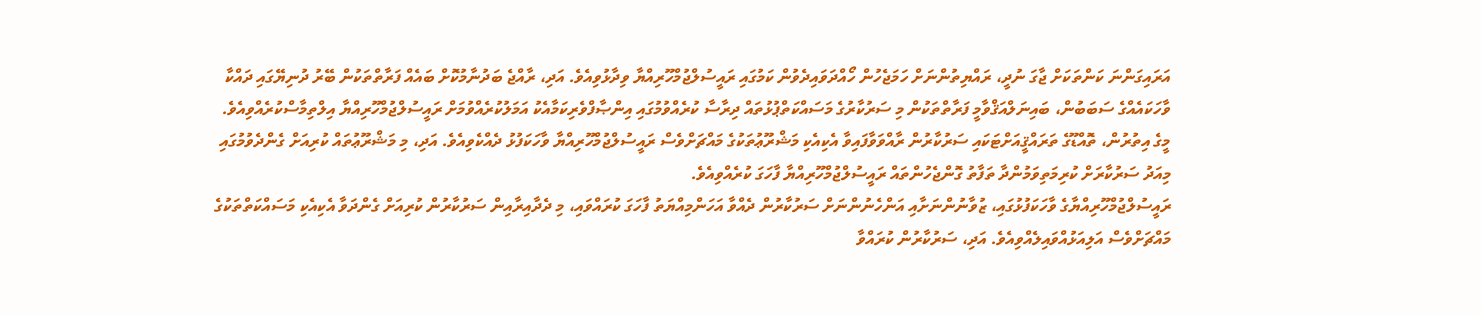އަރައިގަންނަ ކަންތަކަށް ޖާގަ ނުދީ، ރައްޔިތުންނަށް ހަމަޖެހުން ހޯއްދަވައިދެވުން ކަމުގައި ރައީސުލްޖުމްހޫރިއްޔާ ވިދާޅުވިއެވެ. އަދި، ރާއްޖެ ބަދުނާމުކޮށް ބައެއް ފަރާތްތަކުން ބޭރު ދުނިޔޭގައި ދައްކާ ވާހަކައެއްގެ ސަބަބުން، ބައިނަލްއަޤްވާމީ ފަރާތްތަކުން މި ސަރުކާރުގެ މަސައްކަތްޕުޅުތައް ދިރާސާ ކުރެއްވުމުގައި އިންޞާފްވެރިކަމާއެކު އަމަލުކުރެއްވުމަށް ރައީސުލްޖުމްހޫރިއްޔާ އިލްތިމާސްކުރެއްވިއެވެ.
މީގެ އިތުރުން، ތޮއްޑޫގެ ތަރައްޤީއަށްޓަކައި ސަރުކާރުން ރާއްވަވާފައިވާ އެކިއެކި މަޝްރޫޢުތަކުގެ މައްޗަށްވެސް ރައީސުލްޖުމްހޫރިއްޔާ ވާހަކަފުޅު ދެއްކެވިއެވެ. އަދި، މި މަޝްރޫޢުތައް ކުރިއަށް ގެންދެވުމުގައި މިއަދު ސަރުކާރަށް ކުރިމަތިވަމުންދާ ތަފާތު ގޮންޖެހުންތައް ރައީސުލްޖުމްހޫރިއްޔާ ފާހަގަ ކުރެއްވިއެވެ.
ރައީސުލްޖުމްހޫރިއްޔާގެ ވާހަކަފުޅުގައި، ޒުވާނުންނަށާއި އަންހެނުންނަށް ސަރުކާރުން ދެއްވާ އަހަންމިއްޔަތު ފާހަގަ ކުރައްވައި، މި ދެދާއިރާއިން ސަރުކާރުން ކުރިއަށް ގެންދަވާ އެކިއެކި މަސައްކަތްތަކުގެ މައްޗަށްވެސް އަލިއަޅުއްވައިލެއްވިއެވެ. އަދި، ސަރުކާރުން ކުރައްވާ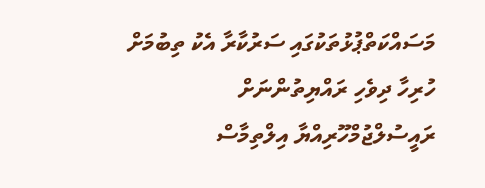މަސައްކަތްޕުޅުތަކުގައި ސަރުކާރާ އެކު ތިބުމަށް ހުރިހާ ދިވެހި ރައްޔިތުންނަށް ރައީސުލްޖުމްހޫރިއްޔާ އިލްތިމާސް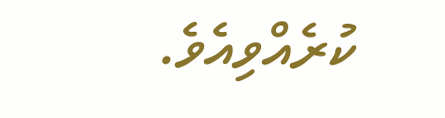ކުރެއްވިއެވެ.